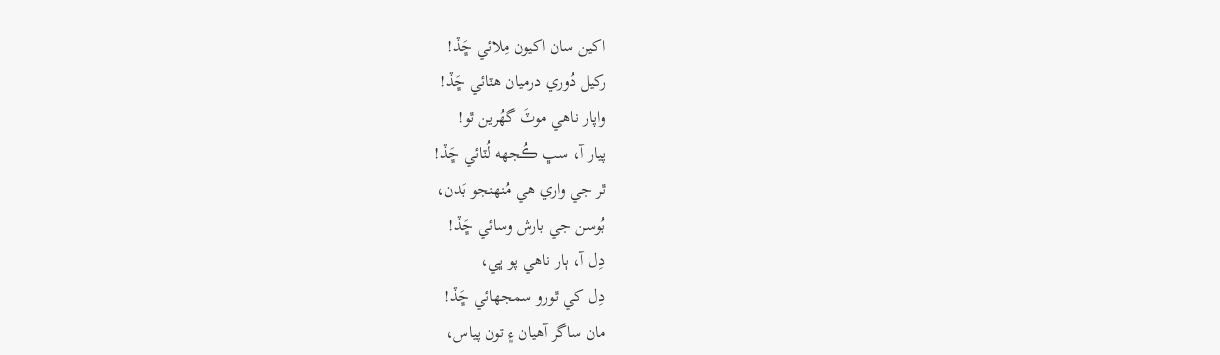اکين سان اکيون مِلائي ڇَڏ!
رکيل دُوري درميان هٽائي ڇَڏ!
واپار ناهي موٽَ گهُرين ٿو!
پيار آ، سڀ ڪُجهه لُٽائي ڇَڏ!
ٿر جي واري هي مُنھنجو بَدن،
بُوسن جي بارش وسائي ڇَڏ!
دِل آ، ٻار ناهي پو ڀي،
دِل کي ٿورو سمجهائي ڇَڏ!
مان ساگر آهيان ۽ تون پياس،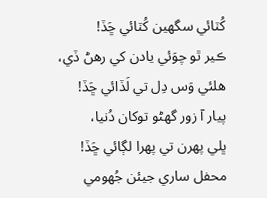کُٽائي سگهين کُٽائي ڇَڏ!
ڪير ٿو چوَئي يادن کي رهڻ ڏي،
هلئي وَس دِل تي لَڏائي ڇَڏ!
پيار آ زور گهڻو توکان دُنيا،
ڀلي پھرن تي پھرا لڳائي ڇَڏ!
محفل ساري جيئن جُهومي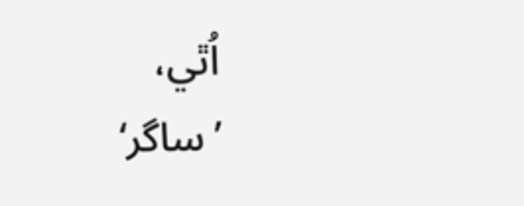اُٿي،
’ساگر‘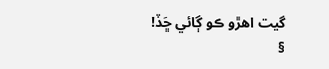گيت اهڙو ڪو ڳائي ڇَڏ!
§